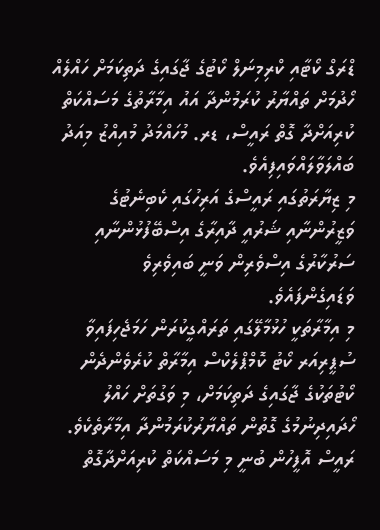ޑްރަގް ކޯޓާއި ކްރިމިނަލް ކޯޓުގެ ޖާގައިގެ ދަތިކަމަށް ހައްލެއް ހޯދުމަށް ތައްޔާރު ކުރަމުންދާ އައު އިމާރާތުގެ މަސައްކަތް ކުރިއަށްދާ ގޮތް ރައީސް، ޑރ. މުހައްމަދު މުއިއްޒު މިއަދު ބައްލަވާލައްވައިފިއެވެ.
މި ޒިޔާރަތުގައި ރައީސްގެ އަރިހުގައި ކެބިނެޓުގެ ވަޒީރުންނާއި ޝަރުއީ ދާއިރާގެ އިސްބޭފުޅުންނާއި ސަރުކާރުގެ އިސްވެރިން ވަނީ ބައިވެރިވެ ވަޑައިގެންފައެވެ.
މި އިމާރާތަކީ ހުޅުމާލޭގައި ތަރައްގީކުރަން ހަމަޖެހިފައިވާ ސުޕީރިއަރ ކޯޓު ކޮމްޕްލެކްސް އިމާރާތް ކުރެވެންދެން ކޯޓުތަކުގެ ޖާގައިގެ ދަތިކަމަށް، މި ވަގުތަށް ހައްލު ހޯދައިދިނުމުގެ ގޮތުން ތައްޔާރުކުރަމުންދާ އިމާރާތެކެވެ.
ރައީސް އޮފީހުން ބުނީ މި މަސައްކަތް ކުރިއަށްދާގޮތް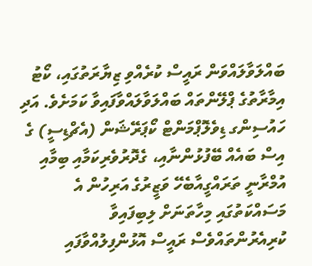ބައްލަވާލައްވަން ރައީސް ކުރެއްވި ޒިޔާރަތުގައި، ކޯޓު އިމާރާތުގެ ޕްލޭންތައް ބައްލަވާލައްވާފައިވާ ކަމަށެވެ. އަދި ހައުސިންގ ޑިވެލޮޕްމަންޓް ކޯޕަރޭޝަން (އެޗްޑިސީ) ގެ އިސް ބައެއް ބޭފުޅުންނާއި، ގެދޮރުވެރިކަމާއި ބިމާއި އުމްރާނީ ތަރައްގީއާބެހޭ ވަޒީރުގެ އަރިހުން އެ މަސައްކަތުގައި މިހާތަނަށް ލިބިފައިވާ ކުރިއެރުންތައްވެސް ރައީސް އޮޅުންފިލުއްވާފައި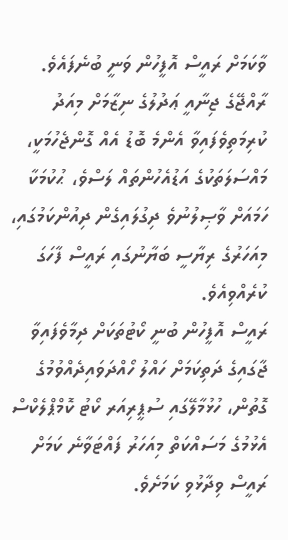ވާކަމަށް ރައީސް އޮފީހުން ވަނީ ބުނެފައެވެ.
ރާއްޖޭގެ ޖިނާއީ ޢަދުލުގެ ނިޒާމަށް މިއަދު ކުރިމަތިވެފައިވާ އެންމެ ބޮޑު އެއް ގޮންޖެހުމަކީ، މައްސަލަތަކުގެ އަޑުއެހުންތައް ލަސްވެ، ޙުކުމަކާ ހަމައަށް ވާޞިލުނުވެ ދިގުލައިގެން ދިއުންކަމުގައި، މިއަހަރުގެ ރިޔާސީ ބަޔާނުގައި ރައީސް ފާހަގަ ކުރެއްވިއެވެ.
ރައީސް އޮފީހުން ބުނީ ކޯޓުތަކަށް ދިމާވެފައިވާ ޖާގައިގެ ދަތިކަމަށް ހައްލު ހޯއްދަވައިދެއްވުމުގެ ގޮތުން، ހުޅުމާލޭގައި ސުޕީރިއަރ ކޯޓު ކޮމްޕްލެކްސް އެޅުމުގެ މަސައްކަތް މިއަހަރު ފައްޓަވާނެ ކަމަށް ރައީސް ވިދާޅުވި ކަމަށެވެ.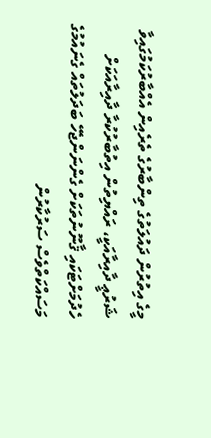މީގެ އިތުރުން ދައުލަތުގެ ތިންބާރުގެ ތެރެއިން އެއްބާރުކަމުގައިވާ ޝަރުޢީ ދާއިރާއަކީ، ރައްޔިތުން އިތުބާރުކުރާ ދާއިރާއަކަށް ހެދުމަށްޓަކައި ޤާނޫނުތަކަށް ގެންނަންޖެހޭ ބަދަލުތައް ގެނައުމުގެ މަސައްކަތްވެސް ސަރުކާރުން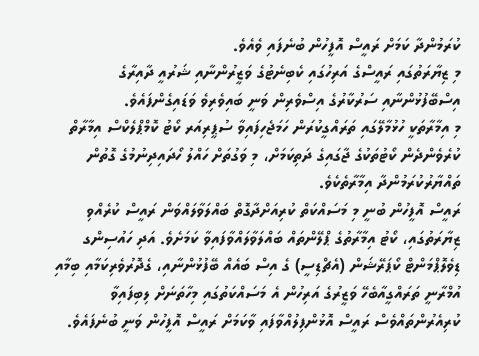ކުރަމުންދާ ކަމަށް ރައީސް އޮފީހުން ބުނެފައި ވެއެވެ.
މި ޒިޔާރަތުގައި ރައީސްގެ އަރިހުގައި ކެބިނެޓުގެ ވަޒީރުންނާއި ޝަރުއީ ދާއިރާގެ އިސްބޭފުޅުންނާއި ސަރުކާރުގެ އިސްވެރިން ވަނީ ބައިވެރިވެ ވަޑައިގެންފައެވެ.
މި އިމާރާތަކީ ހުޅުމާލޭގައި ތަރައްގީކުރަން ހަމަޖެހިފައިވާ ސުޕީރިއަރ ކޯޓު ކޮމްޕްލެކްސް އިމާރާތް ކުރެވެންދެން ކޯޓުތަކުގެ ޖާގައިގެ ދަތިކަމަށް، މި ވަގުތަށް ހައްލު ހޯދައިދިނުމުގެ ގޮތުން ތައްޔާރުކުރަމުންދާ އިމާރާތެކެވެ.
ރައީސް އޮފީހުން ބުނީ މި މަސައްކަތް ކުރިއަށްދާގޮތް ބައްލަވާލައްވަން ރައީސް ކުރެއްވި ޒިޔާރަތުގައި، ކޯޓު އިމާރާތުގެ ޕްލޭންތައް ބައްލަވާލައްވާފައިވާ ކަމަށެވެ. އަދި ހައުސިންގ ޑިވެލޮޕްމަންޓް ކޯޕަރޭޝަން (އެޗްޑިސީ) ގެ އިސް ބައެއް ބޭފުޅުންނާއި، ގެދޮރުވެރިކަމާއި ބިމާއި އުމްރާނީ ތަރައްގީއާބެހޭ ވަޒީރުގެ އަރިހުން އެ މަސައްކަތުގައި މިހާތަނަށް ލިބިފައިވާ ކުރިއެރުންތައްވެސް ރައީސް އޮޅުންފިލުއްވާފައި ވާކަމަށް ރައީސް އޮފީހުން ވަނީ ބުނެފައެވެ.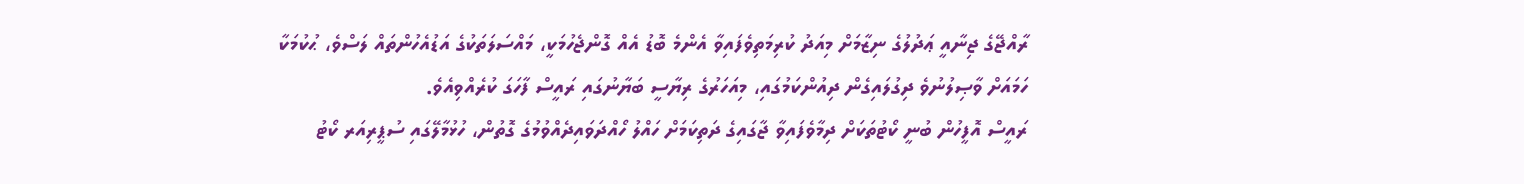ރާއްޖޭގެ ޖިނާއީ ޢަދުލުގެ ނިޒާމަށް މިއަދު ކުރިމަތިވެފައިވާ އެންމެ ބޮޑު އެއް ގޮންޖެހުމަކީ، މައްސަލަތަކުގެ އަޑުއެހުންތައް ލަސްވެ، ޙުކުމަކާ ހަމައަށް ވާޞިލުނުވެ ދިގުލައިގެން ދިއުންކަމުގައި، މިއަހަރުގެ ރިޔާސީ ބަޔާނުގައި ރައީސް ފާހަގަ ކުރެއްވިއެވެ.
ރައީސް އޮފީހުން ބުނީ ކޯޓުތަކަށް ދިމާވެފައިވާ ޖާގައިގެ ދަތިކަމަށް ހައްލު ހޯއްދަވައިދެއްވުމުގެ ގޮތުން، ހުޅުމާލޭގައި ސުޕީރިއަރ ކޯޓު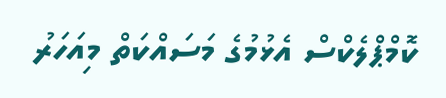ކޮމްޕްލެކްސް އެޅުމުގެ މަސައްކަތް މިއަހަރު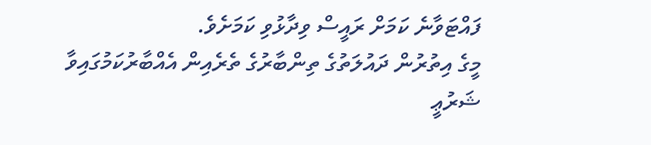ފައްޓަވާނެ ކަމަށް ރައީސް ވިދާޅުވި ކަމަށެވެ.
މީގެ އިތުރުން ދައުލަތުގެ ތިންބާރުގެ ތެރެއިން އެއްބާރުކަމުގައިވާ ޝަރުޢީ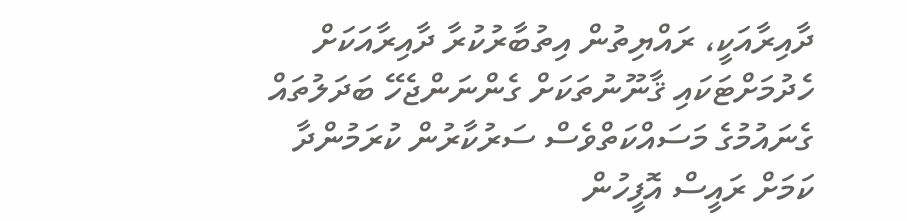ދާއިރާއަކީ، ރައްޔިތުން އިތުބާރުކުރާ ދާއިރާއަކަށް ހެދުމަށްޓަކައި ޤާނޫނުތަކަށް ގެންނަންޖެހޭ ބަދަލުތައް ގެނައުމުގެ މަސައްކަތްވެސް ސަރުކާރުން ކުރަމުންދާ ކަމަށް ރައީސް އޮފީހުން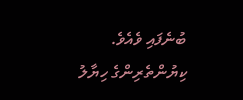ބުނެފައި ވެއެވެ.
ކިޔުންތެރިންގެ ހިޔާލު